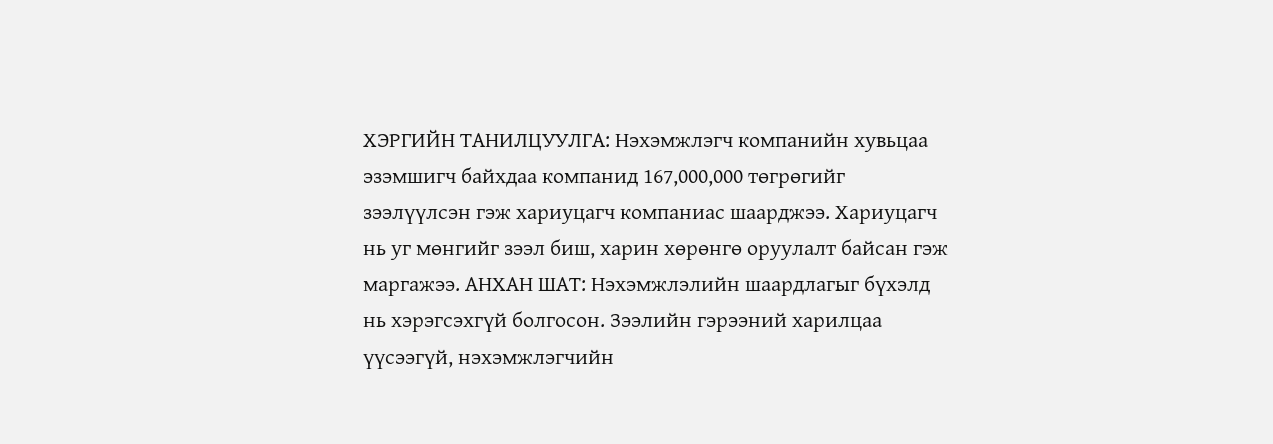ХЭРГИЙН ТАНИЛЦУУЛГА: Нэхэмжлэгч компанийн хувьцаа эзэмшигч байхдаа компанид 167,000,000 төгрөгийг зээлүүлсэн гэж хариуцагч компаниас шаарджээ. Хариуцагч нь уг мөнгийг зээл биш, харин хөрөнгө оруулалт байсан гэж маргажээ. АНХАН ШАТ: Нэхэмжлэлийн шаардлагыг бүхэлд нь хэрэгсэхгүй болгосон. Зээлийн гэрээний харилцаа үүсээгүй, нэхэмжлэгчийн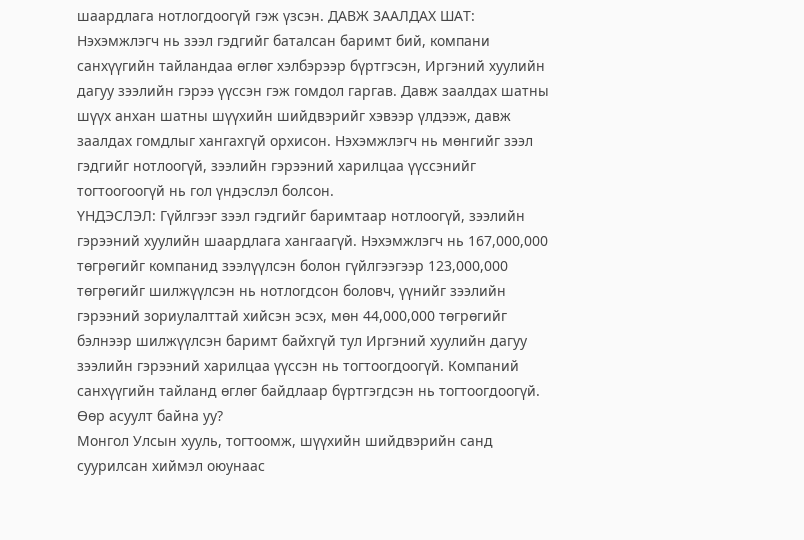шаардлага нотлогдоогүй гэж үзсэн. ДАВЖ ЗААЛДАХ ШАТ: Нэхэмжлэгч нь зээл гэдгийг баталсан баримт бий, компани санхүүгийн тайландаа өглөг хэлбэрээр бүртгэсэн, Иргэний хуулийн дагуу зээлийн гэрээ үүссэн гэж гомдол гаргав. Давж заалдах шатны шүүх анхан шатны шүүхийн шийдвэрийг хэвээр үлдээж, давж заалдах гомдлыг хангахгүй орхисон. Нэхэмжлэгч нь мөнгийг зээл гэдгийг нотлоогүй, зээлийн гэрээний харилцаа үүссэнийг тогтоогоогүй нь гол үндэслэл болсон.
ҮНДЭСЛЭЛ: Гүйлгээг зээл гэдгийг баримтаар нотлоогүй, зээлийн гэрээний хуулийн шаардлага хангаагүй. Нэхэмжлэгч нь 167,000,000 төгрөгийг компанид зээлүүлсэн болон гүйлгээгээр 123,000,000 төгрөгийг шилжүүлсэн нь нотлогдсон боловч, үүнийг зээлийн гэрээний зориулалттай хийсэн эсэх, мөн 44,000,000 төгрөгийг бэлнээр шилжүүлсэн баримт байхгүй тул Иргэний хуулийн дагуу зээлийн гэрээний харилцаа үүссэн нь тогтоогдоогүй. Компаний санхүүгийн тайланд өглөг байдлаар бүртгэгдсэн нь тогтоогдоогүй.
Өөр асуулт байна уу?
Монгол Улсын хууль, тогтоомж, шүүхийн шийдвэрийн санд суурилсан хиймэл оюунаас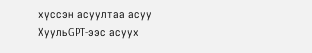хүссэн асуултаа асуу
ХуульGPT-ээс асуух